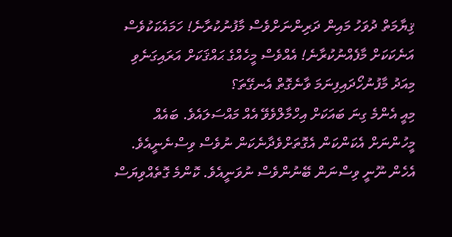ޤިޔާމަތް ދުވަހު މައިން ދަރިންނަށްވެސް މާފުނުކުރާނެ! ހަމައެކަކުވެސް އަނެކަކަށް މާފެއްނުކުރާނެ! އެއްވެސް މީހެއްގެ ޙައްޤަކަށް އަރައިގަނެވި މިއަދު މާފުނުހޯދައިފިނަމަ ވާނެގޮތް އެނގޭތަ؟
މިއީ އެންމެ ގިނަ ބައަކަށް އިހްމާލްވެވޭ އެއް މައްސަލައެވެ. ބައެއް މީހުންނަށް އެކަންކަން އެގޮތަށްވެދާނެކަން ނުވެސް ވިސްނެނީއެވެ. އެހެން ނޫނީ ވިސްނަން ބޭނުންވެސް ނުވަނީއެވެ. ކޮންމެ ގޮތެއްވިޔަސް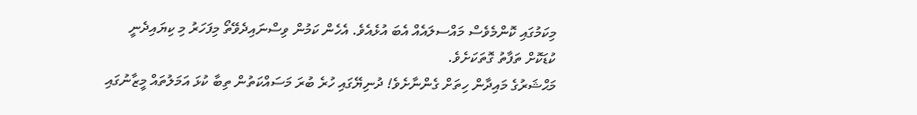މިކަމުގައި ކޮންމެވެސް މައްސލައެއް އެބަ އުޅެއެވެ. އެހެން ކަމުން ވިސްނައިދެވޭތޯ މިފަހަރު މި ކިޔައިދެނީ ކުޑަކޮށް ތަފާތު ގޮތަކަށެވެ.
މަޙްޝަރުގެ މައިދާން ހިތަށް ގެންނާށެވެ! ދުނިޔޭގައި ހުރެ ބުރަ މަސައްކަތުން ތިބާ ކުޅަ އަމަލުތައް މީޒާނުގައި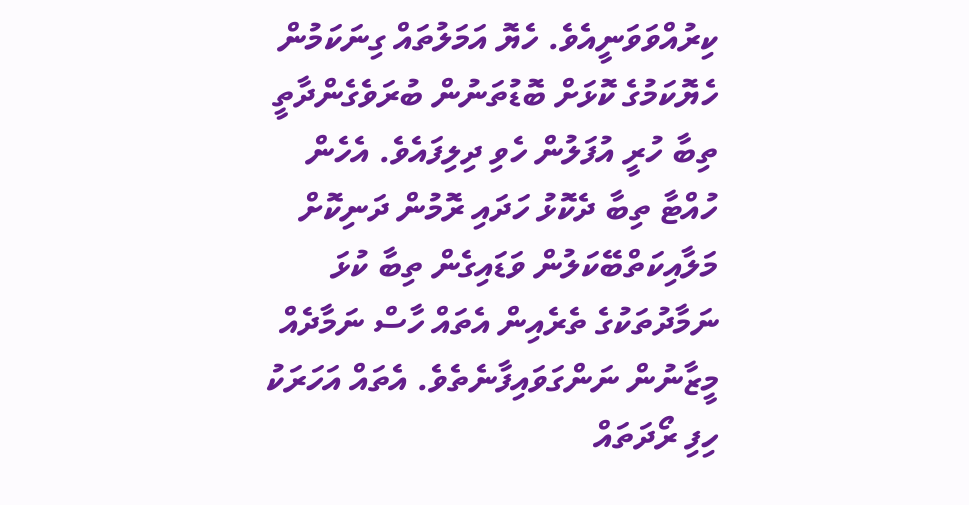ކިރުއްވަވަނީއެވެ. ހެޔޮ އަމަލުތައް ގިނަކަމުން ހެޔޮކަމުގެ ކޮޅަށް ބޮޑުތަނުން ބުރަވެގެންދާތީ ތިބާ ހުރީ އުފަލުން ހެވި ދިލިފައެވެ. އެހެން ހުއްޓާ ތިބާ ދެކޮޅު ހަދައި ރޮމުން ދަނިކޮށް މަލާއިކަތްބޭކަލުން ވަޑައިގެން ތިބާ ކުޅަ ނަމާދުތަކުގެ ތެރެއިން އެތައް ހާސް ނަމާދެއް މީޒާނުން ނަންގަވައިފާނެތެވެ. އެތައް އަހަރަކު ހިފި ރޯދަތައް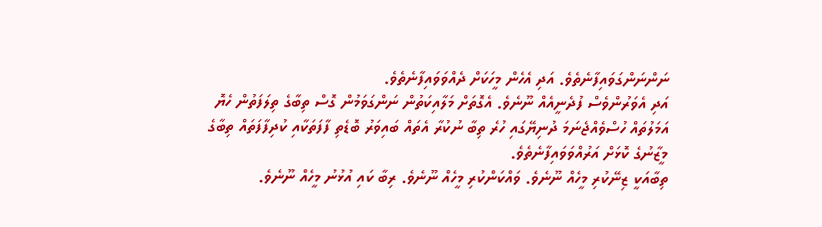ނަންނަންގަވައިފާނެތެވެ. އަދި އެހެން މީހަކަށް ދެއްވަވައިފާނެތެވެ.
އަދި އެވަރުންވެސް ފުދެނީއެއް ނޫނެވެ. އެގޮތަށް މަލާއިކަތުން ނަންގަވަމުން ގޮސް ތިބާގެ ތިލަފަތުން ހެޔޮ އަމަލުތައް ހުސްވެއްޖެނަމަ ދުނިޔޭގައި ހުރެ ތިބާ ނުކުރާ އެތައް ބައިވަރު ބޮޑެތި ފާފަތަކާއި ކުދިފާފަތައް ތިބާގެ މީޒާނުގެ ކޮޅަށް އަރުއްވަވައިފާނެތެވެ.
ތިބާއަކީ ޒިނޭކުރި މީހެއް ނޫނެވެ. ވައްކަންކުރި މީހެއް ނޫނެވެ. ރިބާ ކައި އުޅުނު މީހެއް ނޫނެވެ.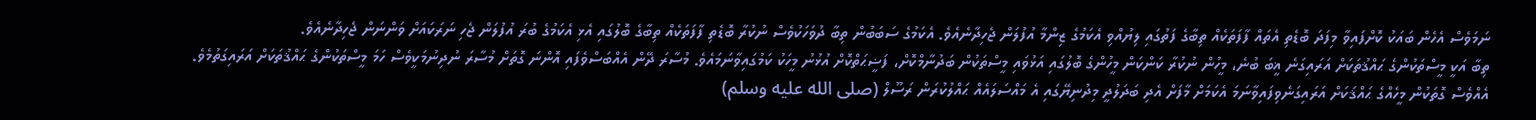ނަމަވެސް އެހެން ބައަކު ކޮށްފައިވާ މިފަދަ ބޮޑެތި އެތައް ފާފަތަކެއް ތިބާގެ ފަތުގައި ލިޔުއްވި އެކަމުގެ ޒިންމާ އުފުލަން ޖެހިދާނެއެވެ. އެކަމުގެ ސަބަބުން ތިބާ ދުވަހަކުވެސް ނުކުރާ ބޮޑެތި ފާފަތަކެއް ތިބާގެ ބޮލުގައި އެޅި އެކަމުގެ ބުރަ އުފުލަން ޖެހި ނަރަކައަށް ވަންނަން ޖެހިދާނެއެވެ.
ތިބާ އަކީ މީސްތަކުންގެ ޙައްޤުތަކަށް އަރައިގަނެ ޣީބަ ބުނެ، މީހުން ނުކުރާ ކަންކަން މީހުންގެ ބޮލުގައި އަޅުވައި މީސްތަކުން ބަދުނާމްކޮށް، ފަޟީޙަތްކޮށް އުޅުނު މީހަކު ކަމުގައިވާނަމައެވެ. މުސާރަ ދޭން އެއްބަސްވެފައި އޮންނަ ގޮތަށް މުސާރަ ނުދިނުމަކީވެސް ހަމަ މީސްތަކުންގެ ޙައްޤުތަކަށް އަރައިގަތުމެވެ.
އެއްވެސް ގޮތަކުން މީހެއްގެ ޙައްޤަކަށް އަރައިގަނެވިފައިވާނަމަ އެކަމަށް މާފަށް އެދި ބަދަލުދީ މިދުނިޔޭގައި އެ މައްސަލައެއް ޙައްލުކުރަން ރަސޫލް (صلى الله عليه وسلم)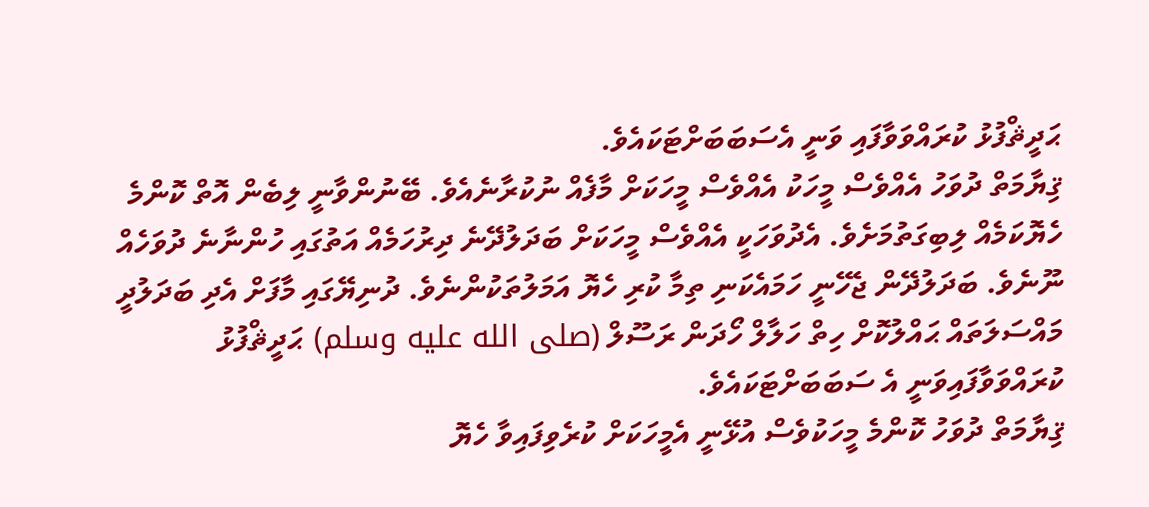ޙަދީޘްފުޅު ކުރައްވަވާފައި ވަނީ އެސަބަބަށްޓަކައެވެ.
ޤިޔާމަތް ދުވަހު އެއްވެސް މީހަކު އެއްވެސް މީހަކަށް މާފެއް ނުކުރާނެއެވެ. ބޭނުންވާނީ ލިބެން އޮތް ކޮންމެ ހެޔޮކަމެއް ލިބިގަތުމަށެވެ. އެދުވަހަކީ އެއްވެސް މީހަކަށް ބަދަލުދޭނެ ދިރުހަމެއް އަތުގައި ހުންނާނެ ދުވަހެއް ނޫނެވެ. ބަދަލުދޭން ޖެހޭނީ ހަމައެކަނި ތިމާ ކުރި ހެޔޮ އަމަލުތަކުންނެވެ. ދުނިޔޭގައި މާފަށް އެދި ބަދަލުދީ މައްސަލަތައް ޙައްލުކޮށް ހިތް ހަލާލް ހޯދަން ރަސޫލް (صلى الله عليه وسلم) ޙަދީޘްފުޅު ކުރައްވަވާފައިވަނީ އެ ސަބަބަށްޓަކައެވެ.
ޤިޔާމަތް ދުވަހު ކޮންމެ މީހަކުވެސް އުޅޭނީ އެމީހަކަށް ކުރެވިފައިވާ ހެޔޮ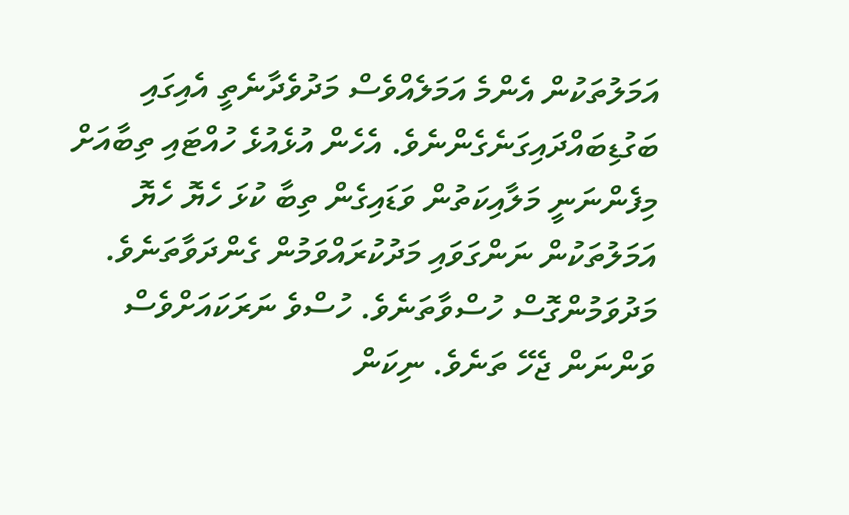އަމަލުތަކުން އެންމެ އަމަލެއްވެސް މަދުވެދާނެތީ އެއިގައި ބަގުޑިބައްދައިގަނެގެންނެވެ. އެހެން އުޅެއުޅެ ހުއްޓައި ތިބާއަށް މިފެންނަނީ މަލާއިކަތުން ވަޑައިގެން ތިބާ ކުޅަ ހެޔޮ ހެޔޮ އަމަލުތަކުން ނަންގަވައި މަދުކުރައްވަމުން ގެންދަވާތަނެވެ. މަދުވަމުންގޮސް ހުސްވާތަނެވެ. ހުސްވެ ނަރަކައަށްވެސް ވަންނަން ޖެހޭ ތަނެވެ. ނިކަން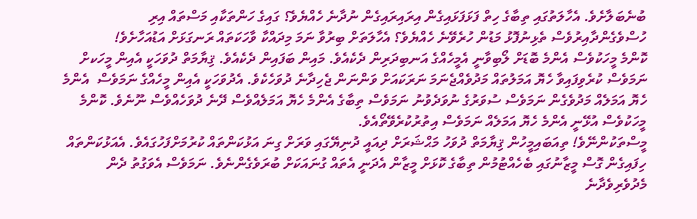ބުނެބަލާށެވެ. އެހާލަތުގައި ތިބާގެ ހިތް ފަޅަފަޅައިގެން އިރައިރައިގެން ނުދާނެ ހެއްޔެވެ؟ ގައިގެ ހަންތަކާއި މަސްތައް އިރި ހުސްވެގެންދާއިރުވެސް ތެޅިނުފޮޅު މަޑުން ހުރެވޭނެ ހެއްޔެވެ؟ އެހާލަތަށް ބިރުވާ ނަމަ މިދައްކާ ވާހަކަތައް ރަނގަޅަށް އަޑުއަހާށެވެ!
ކޮންމެ މީހަކުވެސް އެންމެ ބޮޑަށް ލޯބިވާނީ އެމީހެއްގެ އަނބިދަރިން ދެކެއެވެ. މައިން ބަފައިން ދެކެއެވެ. ޤިޔާމަތް ދުވަހަކީ އެއިން މީހަކށް ނަމަވެސް ކުރެވިފައިވާ ހެޔޮ އަމަލުތައް މަދުވެއްޖެނަމަ ނަރަކައަށް ވަންނަން ޖެހިދާނެ ދުވަހެކެވެ. އެދުވަހަކީ އެއިން މީހެއްގެ ނަމަވެސް  އެންމެ ހެޔޮ އަމަލެއް މަދުވެގެން ނަމަވެސް ސުވަރުގެ ނުވަދެވުނު ނަމަވެސް ތިބާގެ އެންމެ ހެޔޮ އަމަލެއްވެސް ދޭނެ ދުވަހެއްވެސް ނޫނެވެ. ކޮންމެ މީހަކުވެސް އުޅޭނީ އެންމެ ހެޔޮ އަމަލެއް ނަމަވެސް އިތުރުކުރެވޭތޯއެވެ.
މީސްތަކުންނޭވެ! ތިއަބައިމީހުން ޤިޔާމަތް ދުވަހު މަޙްޝަރަށް ދިއައީ ދުނިޔޭގައި ވަރަށް ގިނަ އަޅުކަންތައް ކުރުމަށްފަހުގައެވެ. އެއަޅުކަންތައް ހިފައިގެން ގޮސް މީޒާނުގައި ބެހެއްޓުމުން ތިބާގެ ކޮޅަށް މީޒާން އެދަނީ އެތައް ގުނައަކަށް ބުރަވެގެންނެވެ. ނަމަވެސް އެވަގުތު ދެން މެދުވެރިވެދާނެ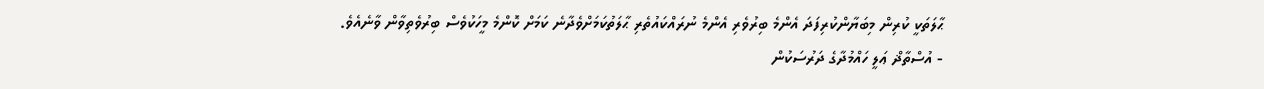ޙާލަތަކީ ކުރިން މިބަޔާންކުރިފަދަ އެންމެ ބިރުވެރި އެންމެ ނުރައްކައުތެރި ޙާލަތުކަމަށްވެދާނެ ކަމަށް ކޮންމެ މީހަކުވެސް ބިރުވެތިވާން ވާނެއެވެ.
- އުސްތާޛް ޢަލީ ހައްމުދާގެ ދަރުސަކުން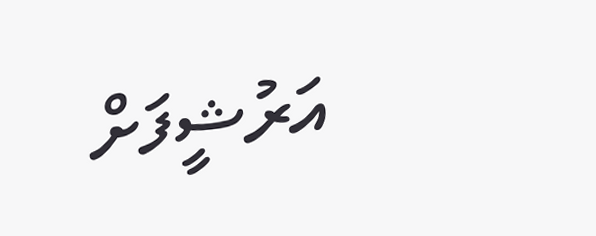އަރުޝީފަށް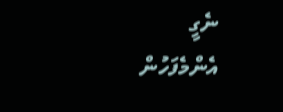ނެގީ
އެންމެފަހުން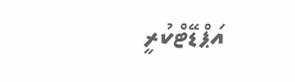އަޕްޑޭޓްކުރީ